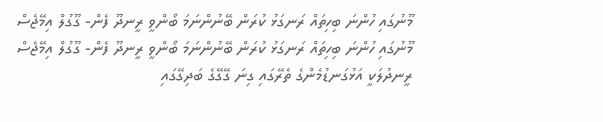މޫނުގައި ހުންނަ ބިހިތައް ރަނގަޅު ކުރަން ބޭނުންނަމަ ބޯންވީ ރީނދޫ ފެން- ގޫގުލް އިމޭޖެސް
މޫނުގައި ހުންނަ ބިހިތައް ރަނގަޅު ކުރަން ބޭނުންނަމަ ބޯންވީ ރީނދޫ ފެން- ގޫގުލް އިމޭޖެސް
ރީނދުލަކީ އަޅުގަނޑުމެންގެ ތެރޭގައި ގިނަ ގޭގޭގެ ބަދިގޭގައި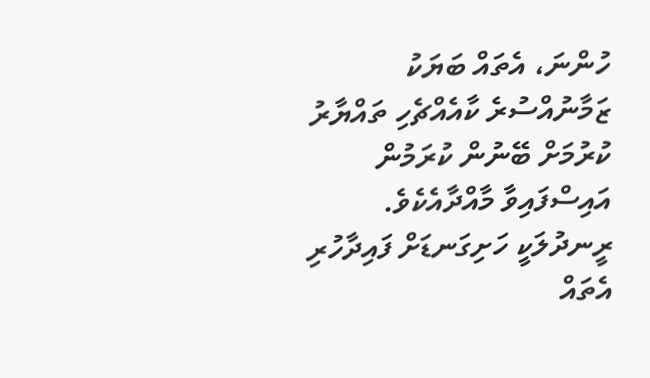ހުންނަ، އެތައް ބަޔަކު ޒަމާނުއްސުރެ ކާއެއްޗެހި ތައްޔާރު ކުރުމަށް ބޭނުން ކުރަމުން އައިސްފައިވާ މާއްދާއެކެވެ.
ރީނދުލަކީ ހަށިގަނޑަށް ފައިދާހުރި އެތައް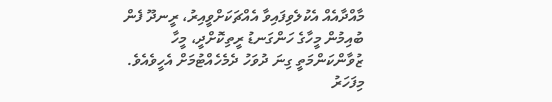މާއްދާއެއް އެކުލެވިފައިވާ އެއްޗަކަށްވީއިރު، ރީނދޫ ފެން ބުއިމުން މީހާގެ ހަންގަނޑު ރީތިކޮށްދީ، މީހާ ޒުވާންކަންމަތީ ގިނަ ދުވަހު ދެމެހެއްޓުމަށް އެހީވެއެވެ.
މިފަހަރު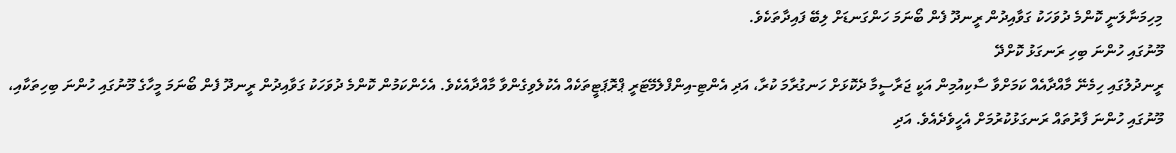މިހިމަނާލަނީ ކޮންމެ ދުވަހަކު ގަވާއިދުން ރީނދޫ ފެން ބޯނަމަ ހަންގަނޑަށް ލިބޭ ފައިދާތަކެވެ.
މޫނުގައި ހުންނަ ބިހި ރަނގަޅު ކޮށްދޭ
ރީނދުލުގައި ހިމެނޭ މާއްދާއެއް ކަމަށްވާ ސާކިއުމިން އަކީ ޖަރާސީމާ ދެކޮޅަށް ހަނގުރާމަ ކުރާ، އަދި އެންޓި-އިންފްލެމޭޓަރީ ޕްރޮޕަޓީތަކެއް އެކުލެވިގެންވާ މާއްދާއެކެވެ. އެހެންކަމުން ކޮންމެ ދުވަހަކު ގަވާއިދުން ރީނދޫ ފެން ބޯނަމަ މީހާގެ މޫނުގައި ހުންނަ ބިހިތަކާއި، މޫނުގައި ހުންނަ ފާރުތައް ރަނގަޅުކުރުމަށް އެހީވެދެއެވެ. އަދި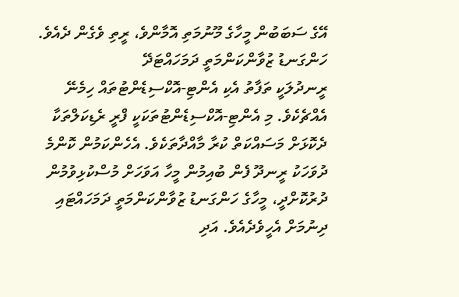އޭގެ ސަބަބުން މީހާގެ މޫނުމަތި އޮމާންވެ، ރީތި ވެގެން ދެއެވެ.
ހަންގަނޑު ޒުވާންކަންމަތީ ދަމަހައްޓަދޭ
ރީނދުލަކީ ތަފާތު އެކި އެންޓި-އޮކްސިޑެންޓުތައް ހިމެނޭ އެއްޗެކެވެ. މި އެންޓި-އޮކްސިޑެންޓުތަކަކީ ފްރީ ރެޑިކަލްތަކާ ދެކޮޅަށް މަސައްކަތް ކުރާ މާއްދާތަކެވެ. އެހެންކަމުން ކޮންމެ ދުވަހަކު ރީނދޫ ފެން ބުއިމުން މީހާ އަވަހަށް މުސްކުޅިވުމުން ދުރުކޮށްދީ، މީހާގެ ހަންގަނޑު ޒުވާންކަންމަތީ ދަމަހައްޓައި ދިނުމަށް އެހީވެދެއެވެ. އަދި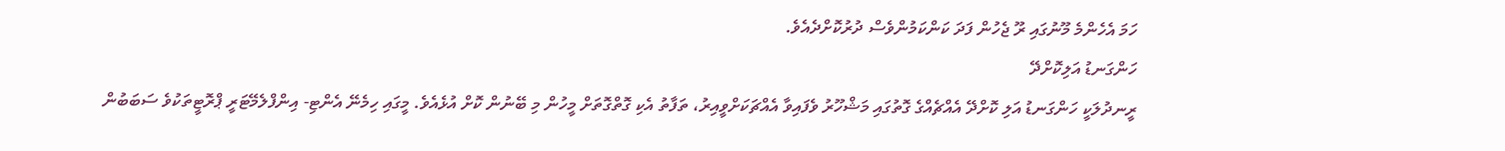ހަމަ އެހެންމެ މޫނުގައި ރޫ ޖެހުން ފަދަ ކަންކަމުންވެސް ދުރުކޮށްދެއެވެ.
ހަންގަނޑު އަލިކޮށްދޭ
ރީނދުލަކީ ހަންގަނޑު އަލި ކޮށްދޭ އެއްޗެއްގެ ގޮތުގައި މަޝްހޫރު ވެފައިވާ އެއްޗަކަށްވީއިރު، ތަފާތު އެކި ގޮތްގޮތަށް މީހުން މި ބޭނުން ކޮށް އުޅެއެވެ. މީގައި ހިމެނޭ އެންޓި- އިންފްލެމޭޓަރީ ޕްރޮޓީތަކުވެ ސަބަބުން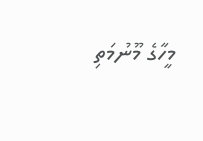މީހާގެ މޫނުމަތި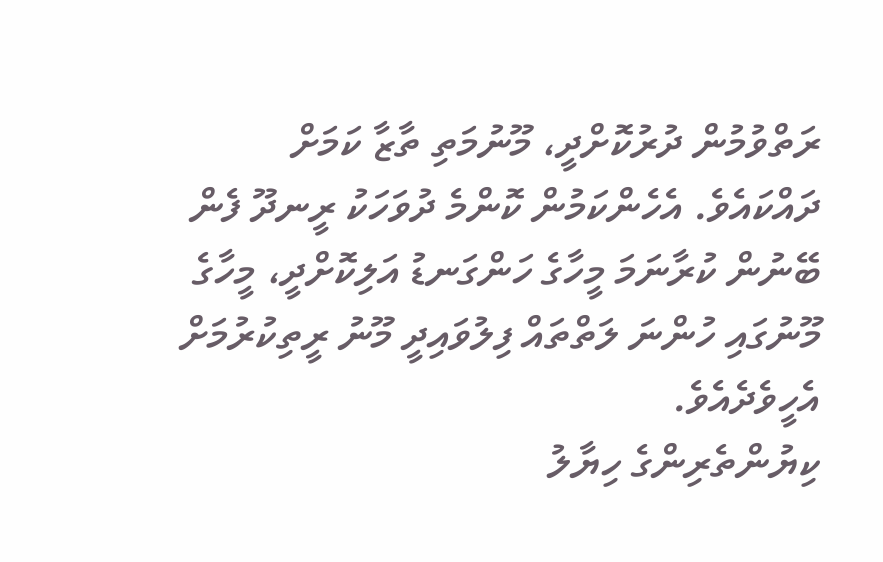ރަތްވުމުން ދުރުކޮށްދީ، މޫނުމަތި ތާޒާ ކަމަށް ދައްކައެވެ. އެހެންކަމުން ކޮންމެ ދުވަހަކު ރީނދޫ ފެން ބޭނުން ކުރާނަމަ މީހާގެ ހަންގަނޑު އަލިކޮށްދީ، މީހާގެ މޫނުގައި ހުންނަ ލަތްތައް ފިލުވައިދީ މޫނު ރީތިކުރުމަށް އެހީވެދެއެވެ.
ކިޔުންތެރިންގެ ހިޔާލު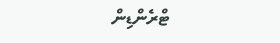ޓްރެންޑިން